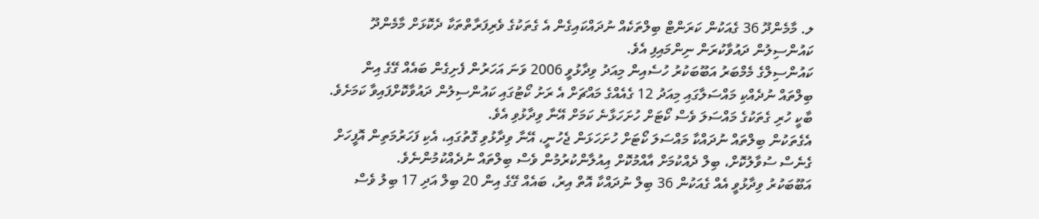ލ. މާމެންދޫ 36 ގެއަކުން ކަރަންޓް ބިލްތަކެއް ނުދައްކައިގެން އެ ގެތަކުގެ ވެރިފަރާތްތަކާ ދެކޮޅަށް މާމެންދޫ ކައުންސިލުން ދައުވާކުރަން ނިންމައިފި އެވެ.
ކައުންސިލްގެ މެމްބަރު އަބޫބަކުރު ހުސެއިން މިއަދު ވިދާޅުވީ 2006 ވަނަ އަހަރުން ފެށިގެން ބައެއް ގޭގެ އިން ބިލްތައް ނުދެއްކި މައްސަލާގައި މިއަދު 12 ގެއެއްގެ މައްޗަށް އެ ރަށު ކޯޓުގައި ކައުންސިލުން ދައުވާކޮށްފައިވާ ކަމަށެވެ. ބާކީ ހުރި ގެތަކުގެ މައްސަލަ ވެސް ކޯޓަށް ހުށަހަޅާނެ ކަމަށް އޭނާ ވިދާޅުވި އެވެ.
އެގެތަކުން ބިލްތައް ނުދައްކާ މައްސަލަ ކޯޓަށް ހުށަހަޅަން ޖެހުނީ، އޭނާ ވިދާޅުވި ގޮތުގައި، އެކި ފަހަރުމަތިން އޮފީހަށް ގެނެސް ސުވާލުކޮށް، ބިލް ދެއްކުމަށް އާއްމުކޮށް އިއުލާންކުރުމުން ވެސް ބިލްތައް ނުދެއްކުމުންނެވެ.
އަބޫބަކުރު ވިދާޅުވީ އެއް ގެއަކުން 36 ބިލް ނުދައްކާ އޮތް އިރު، ބައެއް ގޭގެ އިން 20 ބިލް އަދި 17 ބިލު ވެސް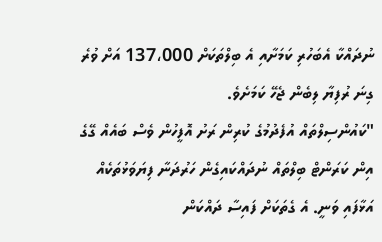ނުދައްކާ އެބަހުރި ކަމަށާއި އެ ބިލްތަކަށް 137،000 އަށް ވުރެ ގިނަ ރުފިޔާ ލިބެން ޖެހޭ ކަމަށެވެ.
"ކައުންސިލްތައް އުފެދުމުގެ ކުރިން ރަށު އޮފީހުން ވެސް ބައެއް ގޭގެ އިން ކަރަންޓް ބިލްތައް ނުދައްކައިގެން ހަރުދަނާ ފިޔަވަޅުތަކެއް އަޅާފައި ވަނީ. އެ ގެތަކަށް ފައިސާ ދައްކަން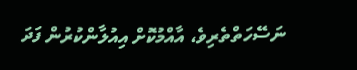ނަސޭހަތްތެރިވެ، އާއްމުކޮށް އިއުލާންކުރުން ފަދަ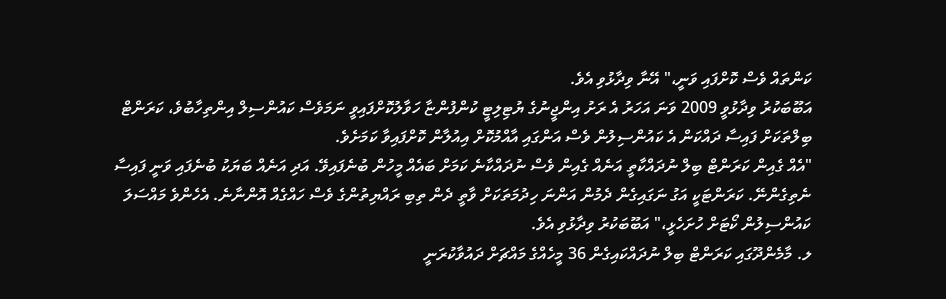ކަންތައް ވެސް ކޮށްފައި ވަނީ،" އޭނާ ވިދާޅުވި އެވެ.
އަބޫބަކުރު ވިދާޅުވީ 2009 ވަނަ އަހަރު އެ ރަށު އިންޖީނުގެ ޔުޓިލިޓީ ކުންފުންޏާ ހަވާލުކޮށްފައިވީ ނަމަވެސް ކައުންސިލް އިންތިހާބުވެ، ކަރަންޓް ބިލްތަކަށް ފައިސާ ދައްކަން އެ ކައުންސިލުން ވެސް އަންގައި އާއްމުކޮށް އިއުލާން ކޮށްފައިވާ ކަމަށެވެ.
"އެއް ގެއިން ކަރަންޓް ބިލް ނުދައްކާތީ އަނެއް ގެއިން ވެސް ނުދައްކާނެ ކަމަށް ބައެއް މީހުން ބުނެފައިވޭ. އަދި އަނެއް ބަޔަކު ބުނެފައި ވަނީ ފައިސާ ނެތިގެންނޭ. ކަރަންޓަކީ އަގު ނަގައިގެން ދެމުން އަންނަ ހިދުމަތަކަށް ވާތީ ދެން ތިބި ރައްޔިތުންގެ ވެސް ހައްގެއް އޮންނާނެ. އެހެންވެ މައްސަލަ ކައުންސިލުން ކޯޓަށް ހުށަހެޅީ،" އަބޫބަކުރު ވިދާޅުވި އެވެ.
ލ. މާމެންދޫގައި ކަރަންޓް ބިލް ނުދައްކައިގެން 36 މީހެއްގެ މައްޗަށް ދައުވާކުރަނީ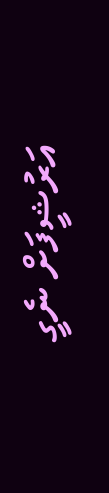އަރުޝީފަށް ނެގީ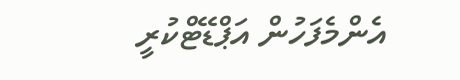އެންމެފަހުން އަޕްޑޭޓްކުރީ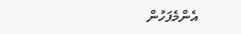އެންމެފަހުން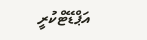އަޕްޑޭޓްކުރީ